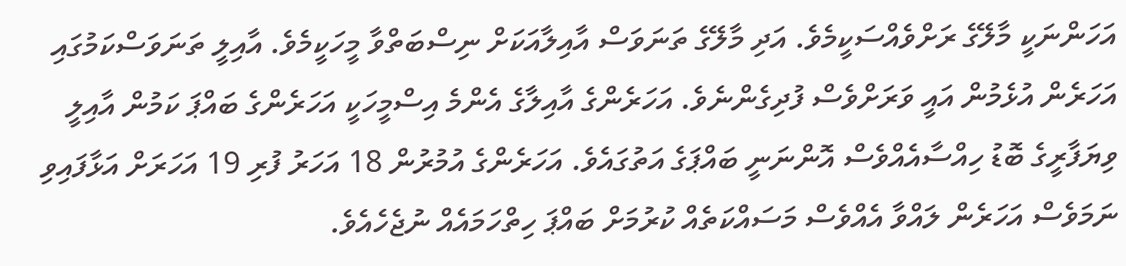އަހަންނަކީ މާލޭގެ ރަށްވެއްސަކީމެވެ. އަދި މާލޭގެ ތަނަވަސް އާއިލާއަކަށް ނިސްބަތްވާ މީހަކީމެވެ. އާއިލީ ތަނަވަސްކަމުގައި އަހަރެން އުޅެމުން އައީ ވަރަށްވެސް ފުދިގެންނެވެ. އަހަރެންގެ އާއިލާގެ އެންމެ އިސްމީހަކީ އަހަރެންގެ ބައްޕަ ކަމުން އާއިލީ ވިޔަފާރީގެ ބޮޑު ހިއްސާއެއްވެސް އޮންނަނީ ބައްޕަގެ އަތުގައެވެ. އަހަރެންގެ އުމުރުން 18 އަހަރު ފުރި 19 އަހަރަށް އަޅާފައިވި ނަމަވެސް އަހަރެން ލައްވާ އެއްވެސް މަސައްކަތެއް ކުރުމަށް ބައްޕަ ހިތްހަމައެއް ނުޖެހެއެވެ.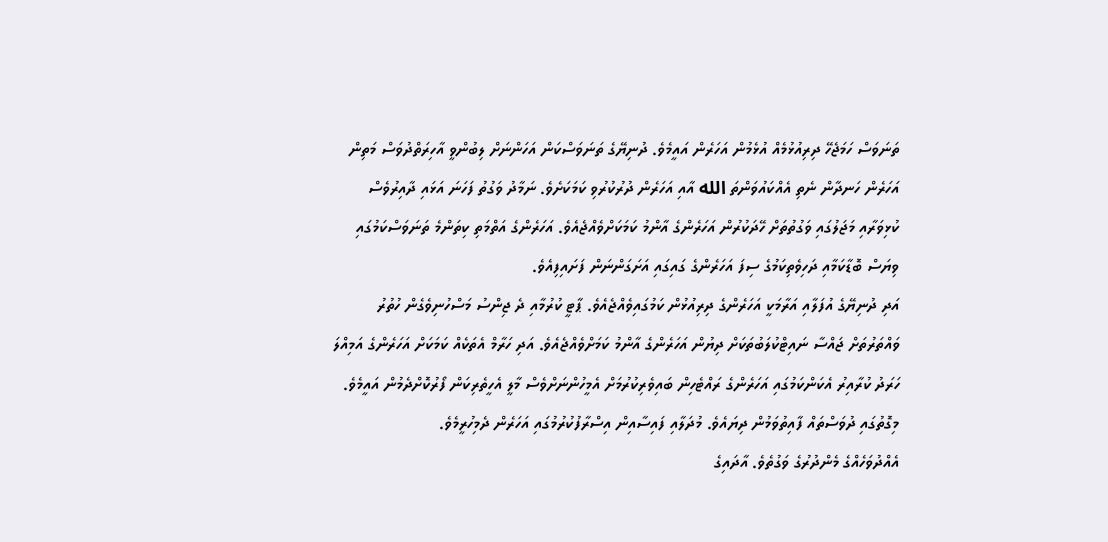ތަނަވަސް ހަމަޖެހޭ ދިރިއުޅުމެއް އުޅެމުން އަހަރެން އައީމެވެ. ދުނިޔޭގެ ތަނަވަސްކަން އަހަންނަށް ލިބުންވީ އާހިރަތްދުވަސް މަތިން އަހަރެން ހަނދާން ނެތި އެއްކައުވަންތަ الله އާއި އަހަރެން ދުރުކުރުވި ކަމަކަށެވެ. ނަމާދު ވަގުތު ފަހަނަ އަޅައި ދާއިރުވެސް ކުޅިވަރާއި މަޖަލުގައި ވަގުތުތަށް ހޭދަކުރުން އަހަރެންގެ އާންމު ކަމަކަށްވެއްޖެއެވެ. އަހަރެންގެ އަތްމަތި ކިތަންމެ ތަނަވަސްކަމުގައި ވިޔަސް ބޮޑާކަމާއި ދަހިވެތިކަމުގެ ސިފަ އަހަރެންގެ ގައިގައި އަށަގަންނަން ފަށައިފިއެވެ.
އަދި ދުނިޔޭގެ އުފަލާއި އަރާމަކީ އަހަރެންގެ ދިރިއުޅުން ކަމުގައިވެއްޖެއެވެ. ޕާޓީ ކުރުމާއި ދެ ޖިންސު މަސްހުނިވެގެން ހުތުރު ވައްތަރުތަށް ޖައްސާ ނައިޓްކުލަބުތަކަށް ދިޔުން އަހަރެންގެ އާންމު ކަމަށްވެއްޖެއެވެ. އަދި ހަރާމް އެތަކެއް ކަމަކަށް އަހަރެންގެ އަމިއްލަ ހަރަދު ކުރާއިރު އެކަންކަމުގައި އަހަރެންގެ ރައްޓެހިން ބައިވެރިކުރުމަށް އެމީހުންނަށްވެސް މާލީ އެހީތެރިކަން ފޯރުކޮށްދެމުން އައީމެވެ.
މިގޮތުގައި ދުވަސްތައް ފާއިތުވަމުން ދިޔައެވެ. މުދަލާއި ފައިސާއިން އިސްރާފުކުރުމުގައި އަހަރެން ދެމިހުރީމެވެ.
އެއްދުވަހެއްގެ މެންދުރުގެ ވަގުތެވެ. އާދައިގެ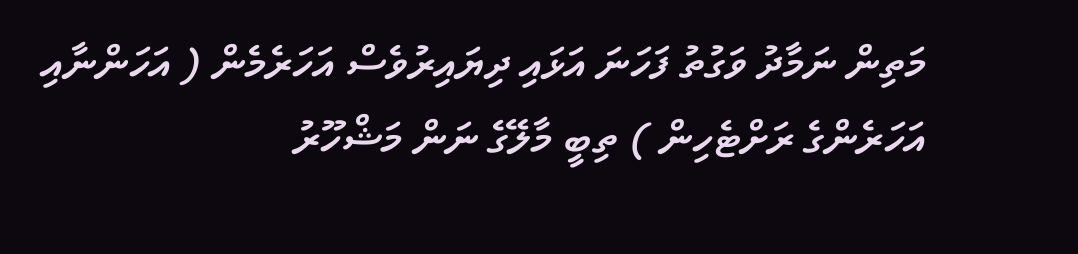މަތިން ނަމާދު ވަގުތު ފަހަނަ އަޅައި ދިޔައިރުވެސް އަހަރެމެން ( އަހަންނާއި އަހަރެންގެ ރަށްޓެހިން ) ތިބީ މާލޭގެ ނަން މަޝްހޫރު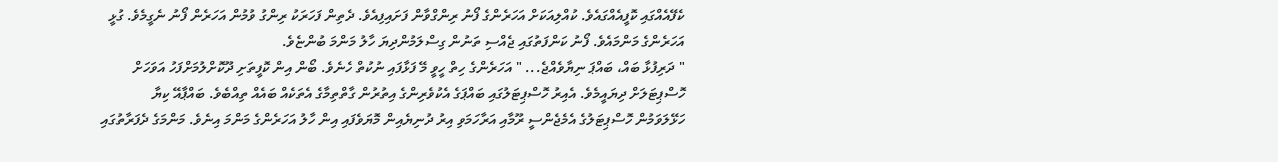ކެފޭއެއްގައި ކޮފީއެއްގައެވެ. ކުއްލިއަކަށް އަހަރެންގެ ފޯނު ރިންގްވާން ފަށައިފިއެވެ. ދެތިން ފަހަރަކު ރިންގު ވުމުން އަހަރެން ފޯނު ނެގީމެވެ. ގުޅީ އަހަރެންގެ މަންމައެވެ. ފޯނު ކަންފަތުގައި ޖެއްސި ތަނުން ގިސްލަމުންދިޔަ ހާލު މަންމަ ބުންޏެވެ.
" ދަރިފުޅާ ބައް، ބައްޕަ ނިޔާވެއްޖެ... " އަހަރެންގެ ހިތް ހީވީ މޭ ފަޅާފައި ނުކުތް ހެނެވެ. ބޯން އިން ކޮފީތަށި ދޫކޮށްލުމަށްފަހު އަވަހަށް ހޮސްޕިޓަލަށް ދިޔައީމެވެ. އެއިރު ހޮސްޕިޓަލުގައި ބައްޕަގެ އެކުވެރިންގެ އިތުރުން ގާތްތިމާގެ އެތަކެއް ބައެއް ތިއްބެވެ. ބައްޕާއޭ ކިޔާ ހަޅޭލަވަމުން ހޮސްޕިޓަލުގެ އެމެޖެންސީ ރޫމާއި އަރާހަމަވި އިރު ދުނިޔެއިން މޮޔަވެފައި އިން ހާލު އަހަރެންގެ މަންމަ އިނެވެ. މަންމަގެ ދެފަރާތުގައި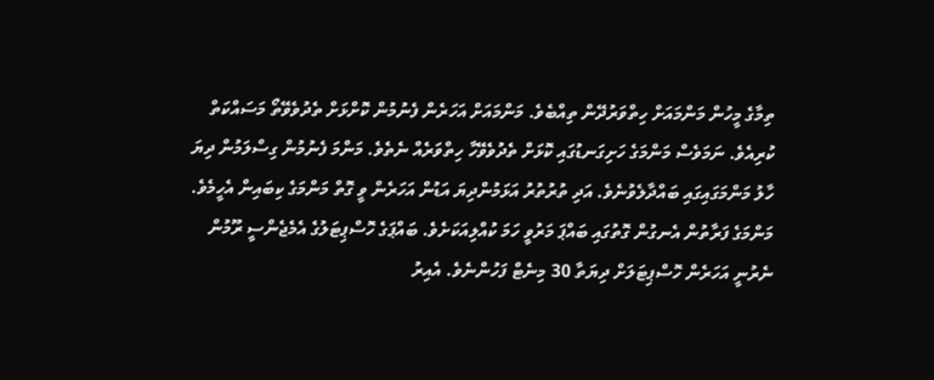ތިމާގެ މީހުން މަންމައަށް ހިތްވަރުދޭން ތިއްބެވެ. މަންމައަށް އަހަރެން ފެނުމުން ކޮށްޅަށް ތެދުވެވޭތޯ މަސައްކަތް ކުރިއެވެ. ނަމަވެސް މަންމަގެ ހަށިގަނޑުގައި ކޮޅަށް ތެދުވެވޭހާ ހިތްވަރެއް ނެތެވެ. މަންމަ ފެނުމުން ގިސްލަމުން ދިޔަ ހާލު މަންމަގައިގައި ބައްދާލެވުނެވެ. އަދި ތުރުތުރު އަޅަމުންދިޔަ އަޑުން އަހަރެން ވީ ގޮތް މަންމަގެ ކިބައިން އެހީމެވެ.
މަންމަގެ ފަރާތުން އެނގުން ގޮތުގައި ބައްޕަ މަރުވީ ހަމަ ކުއްލިއަކަށެވެ. ބައްޕަގެ ހޮސްޕިޓަލުގެ އެމެޖެންސީ ރޫމުން ނެރުނީ އަހަރެން ހޮސްޕިޓަލަށް ދިޔަތާ 30 މިނެޓް ފަހުންނެވެ. އެއިރު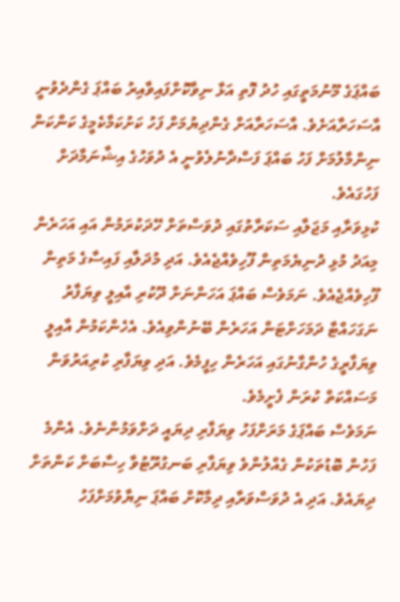ބައްޕަގެ މޫނުމަތީގައި ހުދު ފޮތި އަޅާ ނިވާކޮށްފައިވާއިރު ބައްޕަ ގެންދެވުނީ އާސަހަރާއަށެވެ. އާސަހަރާއަށް ގެންދިޔުމަށް ފަހު ކަށުކަމާކެމީގެ ކަންކަން ނިންމާލުމަށް ފަހު ބައްޕަ ފަސްދާނުލެވުނީ އެ ދުވަހުގެ އިޝާނަމާދަށް ފަހުގައެވެ.
ކުޅިވަރާއި މަޖަލާއި ސަކަރާތުގައި ދުވަސްތަށް ހޭދަކުރަމުން އައި އަހަރެން މިއަދު މުޅި ދުނިޔެމަތިން ފޫހިވެއްޖެއެވެ. އަދި މުދަލާއި ފައިސާގެ މަތިން ފޫހިވެއްޖެއެވެ. ނަމަވެސް ބައްޕަ އަހަންނަށް ދޫކުރި އާއިލީ ވިޔަފާރު ނަގަހައްޓާ ދަމަހަށްޓަން އަހަރެން ބޭނުންވިއެވެ. އެހެންކަމުން އާއިލީ ވިޔަފާރީގެ ހުންގާނުގައި އަހަރެން ހިފީމެވެ. އަދި ވިޔަފާރި ކުރިއަރުވަން މަސައްކަތް ކުރަން ފެށީމެވެ.
ނަމަވެސް ބައްޕަގެ މަރަށްފަހު ވިޔަފާރި ދިޔައީ ދަށްވަމުންނެވެ. އެންމެ ފަހުން ބޮޑުތަކުން ގެއްލުންވެ ވިޔަފާރި ބަނގުރޫޓުވާ ހިސާބަށް ކަންތަށް ދިޔައެވެ. އަދި އެ ދުވަސްވަރާއި ދިމާކޮށް ބައްޕަ ނިޔާވުމަށްފަހު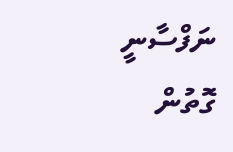ނަފްސާނީ ގޮތުން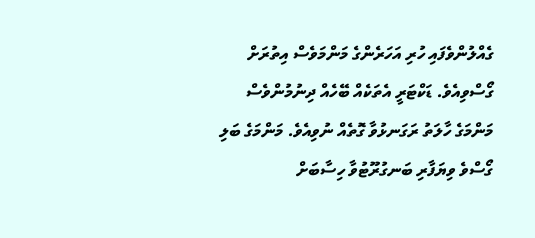ގެއްލުންވެފައި ހުރި އަހަރެންގެ މަންމަވެސް އިތުރަށް ގޯސްވިއެވެ. ޑަކްޓަރީ އެތަކެއް ބޭހެއް ދިނުމުންވެސް މަންމަގެ ހާލަތު ރަގަނޅުވާ ގޮތެއް ނުވިއެވެ. މަންމަގެ ބަލި ގޯސްވެ ވިޔަފާރި ބަނގުރޫޓުވާ ހިސާބަށް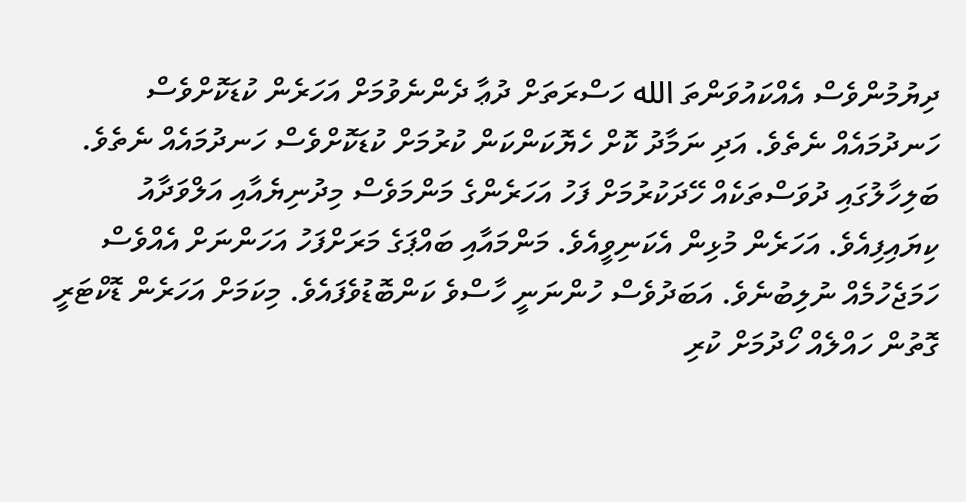ދިޔުމުންވެސް އެއްކައުވަންތަ الله ހަސްރަތަށް ދުޢާ ދެންނެވުމަށް އަހަރެން ކުޑަކޮށްވެސް ހަނދުމައެއް ނެތެވެ. އަދި ނަމާދު ކޮށް ހެޔޮކަންކަން ކުރުމަށް ކުޑަކޮށްވެސް ހަނދުމައެއް ނެތެވެ.
ބަލިހާލުގައި ދުވަސްތަކެއް ހޭދަކުރުމަށް ފަހު އަހަރެންގެ މަންމަވެސް މިދުނިޔެއާއި އަލްވަދާއު ކިޔައިފިއެވެ. އަހަރެން މުޅިން އެކަނިވީއެވެ. މަންމައާއި ބައްޕަގެ މަރަށްފަހު އަހަންނަށް އެއްވެސް ހަމަޖެހުމެއް ނުލިބުނެވެ. އަބަދުވެސް ހުންނަނީ ހާސްވެ ކަންބޮޑުވެފައެވެ. މިކަމަށް އަހަރެން ޑޮކްޓަރީ ގޮތުން ހައްލެއް ހޯދުމަށް ކުރި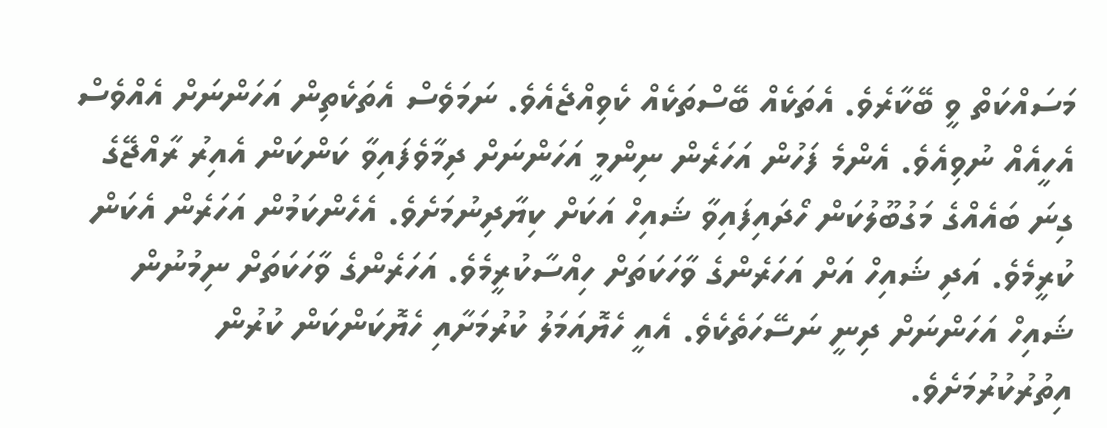މަސައްކަތް ވީ ބޭކާރެވެ. އެތަކެއް ބޭސްތަކެއް ކެވިއްޖެއެވެ. ނަމަވެސް އެތަކެތިން އަހަންނަށް އެއްވެސް އެހީއެއް ނުވިއެވެ. އެންމެ ފަހުން އަހަރެން ނިންމީ އަހަންނަށް ދިމާވެފައިވާ ކަންކަން އެއިރު ރާއްޖޭގެ ގިނަ ބައެއްގެ މަގުބޫލުކަން ހޯދައިފައިވާ ޝައިހް އަކަށް ކިޔާދިނުމަށެވެ. އެހެންކަމުން އަހަރެން އެކަން ކުރީމެވެ. އަދި ޝައިހް އަށް އަހަރެންގެ ވާހަކަތަށް ހިއްސާކުރީމެވެ. އަހަރެންގެ ވާހަކަތަށް ނިމުނުން ޝައިހް އަހަންނަށް ދިނީ ނަސޭހަތެކެވެ. އެއީ ހެޔޮއަމަލު ކުރުމަށާއި ހެޔޮކަންކަން ކުރުން އިތުރުކުރުމަށެވެ.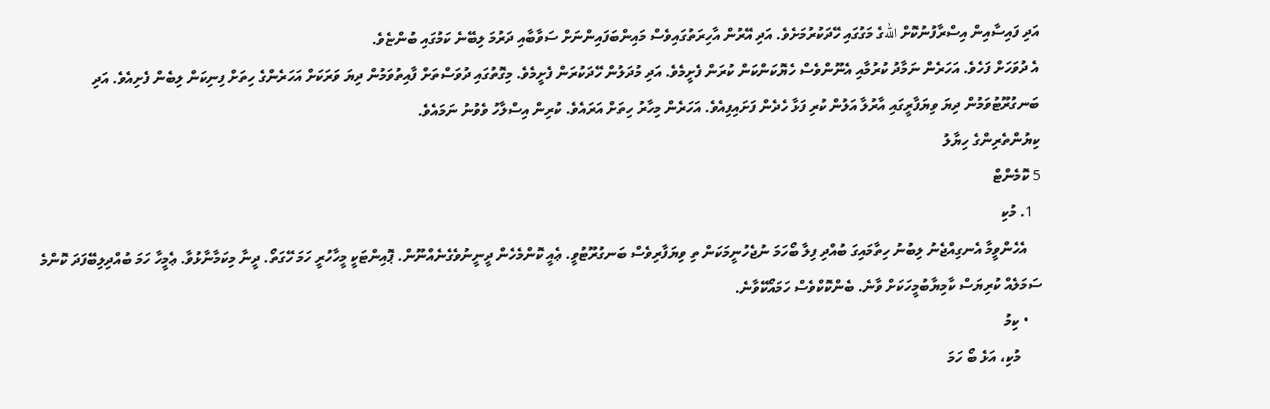އަދި ފައިސާއިން އިސްރާފުނުކޮށް اللهގެ މަގުގައި ހޭދަކުރުމަށެވެ. އަދި އޭރުން އާހިރަތުގައިވެސް މައިންބަފައިންނަށް ސަވާބާއި ދަރުމަ ލިބޭނެ ކަމުގައި ބުންޏެވެ.
އެ ދުވަހަށް ފަހެވެ. އަހަރެން ނަމާދު ކުރުމާއި އެނޫންވެސް ހެޔޮކަންކަން ކުރަން ފެށީމެވެ. އަދި މުދަލުން ހޭދަކުރަން ފެށީމެވެ. މިގޮތުގައި ދުވަސްތަށް ފާއިތުވަމުން ދިޔަ ވަރަކަށް އަހަރެންގެ ހިތަށް ފިނިކަން ލިބެން ފެށިއެވެ. އަދި ބަނގުރޫޓުވަމުން ދިޔަ ވިޔަފާރީގައި އާރުލާ އަލުން ކުރި ފަޅާ ހެދެން ފަށައިފިއެވެ. އަހަރެން މިހާރު ހިތަށް އަރައެވެ. ކުރިން އިސްލާހު ވެވުނު ނަމައެވެ.
ކިޔުންތެރިންގެ ހިޔާލު
5 ކޮމެންޓް
  1. މުކި
    އެހެންވީމާ އެނގިއްޖެނު ލިބުނު ހިތާމައިގަ ބުއްދި ފިލާ ބޯހަމަ ނުޖެހުނީމަކަން ތި ވިޔަފާރިވެސް ބަނގުރޫޓުވީ. ޢެއީ ކޮންމެހެން ދީނީނުވެގެނެއްނޫން. ޕޮއިންޓަކީ މީހާހުރީ ހަމަ ހޭގަތޯ. ދީނާ މިކަމާނާޅުވާ. ޢެމީހާ ހަމަ ބުއްދިލިބޭފަދަ ކޮންމެ ސަމަލެއް ކުރިޔަސް ކާމިޔާބުމީހަކަށް ވާނެ. ބެންކޮކްވެސް ހަމައޯކޭވާނެ.
    • ކިމު
      މުކި، އަޅެ ބޯ ހަމަ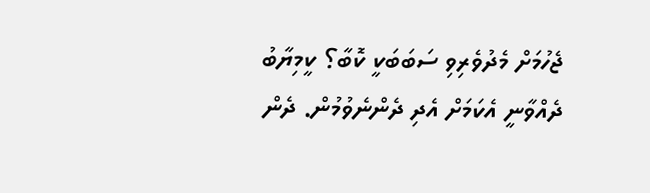ޖެހުމަށް މެދުވެރިވި ސަބަބަކީ ކޮބާ؟ ކީމިޔާބު ދެއްވާނީ އެކަމަށް އެދި ދެންނެވުމުން. ދެން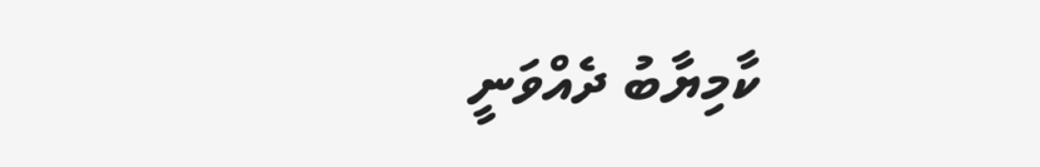ކާމިޔާބު ދެއްވަނީ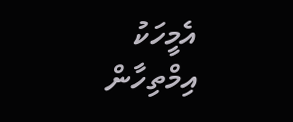އެމީހަކު އިމްތިހާން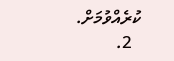ކުރެއްވުމަށް.
  2.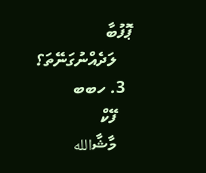ޕޮފުބާ
    ލަދެއްނުގަނޭތަ؟
  3. ހބބ
    ފޭކް
    މާޝާالله